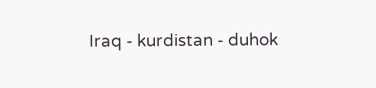Iraq - kurdistan - duhok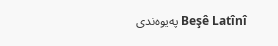Beşê Latînî په‌یوه‌ندی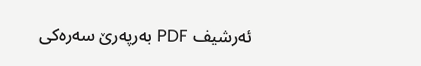ئە‌رشیف PDF به‌رپه‌رێ سه‌ره‌کی‌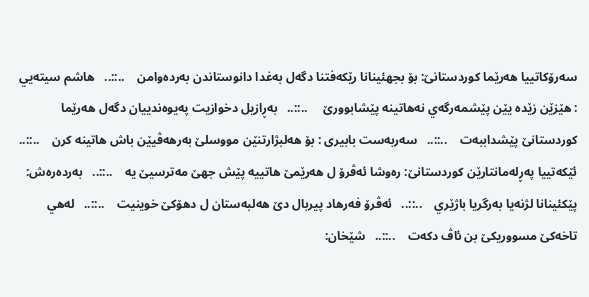سه‌رۆكاتييا هه‌رێما كوردستانێ: بۆ بجهئينانا رێكه‌فتنا دگه‌ل به‌غدا دانوستاندن به‌رده‌وامن    ..::..   هاشم سيته‌يي : هێزێن زێده‌ يێن پێشمه‌رگه‌ي نه‌هاتينه‌ پێشابوورێ‌     ..::..   به‌ڕازيل دخوازيت په‌يوه‌ندييان دگه‌ل هه‌رێما كوردستانێ پێشداببه‌ت    ..::..   سه‌ربه‌ست بابيرى : بۆ هه‌لبژارتنێن مووسلێ به‌رهه‌ڤيێن باش ‌هاتينه‌ كرن    ..::..   ئێكه‌تييا په‌ڕله‌مانتارێن كوردستانێ: ره‌وشا ئه‌ڤرۆ ل هه‌رێمێ هاتييه‌ پێش جهێ مه‌ترسيێ يه‌    ..::..   به‌رده‌ره‌ش: پێكئينانا لژنه‌يا به‌رگريا باژێري    ..::..   ئه‌ڤرۆ فه‌رهاد پيربال دێ هه‌لبه‌ستان ل دهۆكێ خوينيت    ..::..   له‌هي تاخه‌كێ‌ مسووريكێ‌ بن ئاڤ دكه‌ت    ..::..   شێخان: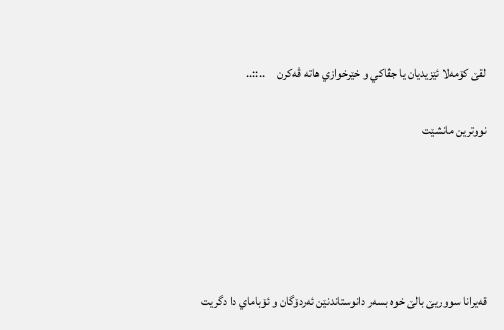لقێ‌ كۆمه‌لا ئێزيديان يا جڤاكي و خێرخوازي هاته‌ ڤه‌كرن     ..::..

نووترین مانشێت





قه‌يرانا سووريێ بالێ خوه‌ بسه‌ر دانوستاندنێن ئه‌ردۆگان و ئۆباماي دا دگريت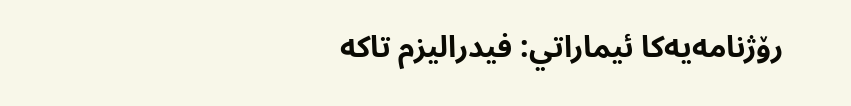رۆژنامه‌يه‌كا ئيماراتي: فيدراليزم تاكه‌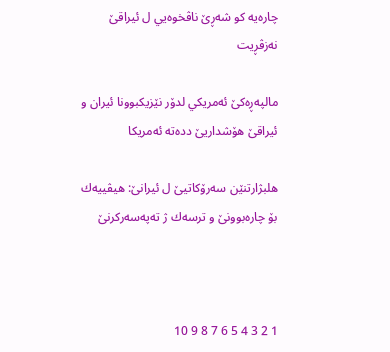چاره‌يه‌ كو شه‌ڕێ ناڤخوه‌يي ل ئيراقێ نه‌زڤڕيت

مالپه‌ڕه‌كێ ئه‌مريكي لدۆر نێزيكبوونا ئيران و ئيراقێ هۆشداريێ دده‌ته‌ ئه‌مريكا

هلبژارتنێن سه‌رۆكاتيێ‌ ل ئيرانێ‌: هيڤييه‌ك بۆ چاره‌بوونێ و ترسه‌ك ژ ته‌په‌سه‌ركرنێ



1 2 3 4 5 6 7 8 9 10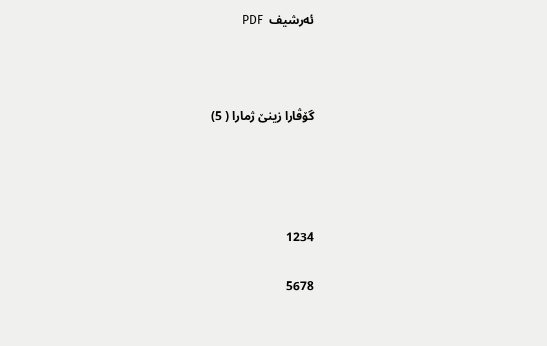ئە‌رشیف  PDF



گۆڤارا زینێ‌ ژمارا ( 5)




1234

5678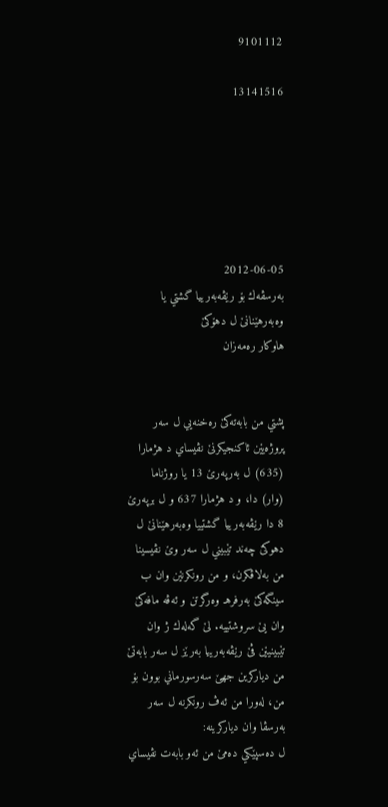9101112

13141516






2012-06-05
به‌رسڤه‌ك بۆ رێڤه‌به‌رييا گشتي يا وه‌به‌رهێنانێ ل دهۆكێ
هاوكار ره‌مه‌زان


پشتي من بابه‌ته‌كێ ره‌خنه‌يي ل سه‌ر پروژه‌يێن ئاكنجيكرنێ نڤيساي د هژمارا (635) ل به‌رپه‌رێ 13 يا روژناما (وار) دا، و د هژمارا 637 و ل برپه‌رێ 8 دا رێڤه‌به‌رييا گشتييا وه‌به‌رهێنانێ ل دهوكێ چه‌ند تێبيني ل سه‌ر وێ نڤيسينا من به‌لاڤكرن، و من رونكرنێن وان ب سينگه‌كێ به‌رفرهـ وه‌رگرتن و ئه‌ڤه‌ مافه‌كێ وان يێ سروشتييه‌. لێ گه‌له‌ك ژ وان تێبينيێن ڤێ رێڤه‌به‌رييا به‌رێز ل سه‌ر بابه‌تێ من دياركرين جهێ سه‌رسورماني بوون بۆ من، له‌ورا من ئه‌ڤ رونكرنه‌ ل سه‌ر به‌رسڤا وان دياركرينه‌:
ل ده‌سپێكي ده‌مێ من ئه‌و بابه‌ت نڤيساي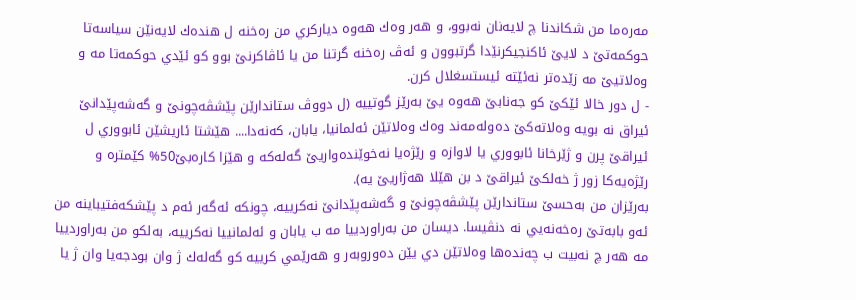مه‌ره‌ما من شكاندنا چ لايه‌نان نه‌بوو، و هه‌ر وه‌ك هه‌وه‌ دياركري من ره‌خنه‌ ل هنده‌ك لايه‌نێن سياسه‌تا حوكمه‌تێ د لايێ ئاكنجيكرنێدا گرتبوون و ئه‌ڤ ره‌خنه‌ گرتنا من يا ئاڤاكرنێ بوو كو ئێدي حوكمه‌تا مه‌ و وه‌لاتيێ مه‌ زێده‌تر نه‌ئێته‌ ئيستسغلال كرن.
- ل دور خالا ئێكێ كو جه‌نابێ هه‌وه‌ يێ به‌رێز گوتييه‌ (ل دووڤ ستاندارێن پێشڤه‌چونێ و گه‌شه‌پێدانێ ئيراق نه‌ بويه‌ وه‌لاته‌كێ ده‌وله‌مه‌ند وه‌ك وه‌لاتێن ئه‌لمانيا، يابان، كه‌نه‌دا.... هێشتا ئاريشێن ئابووري ل ئيراقێ پرن و ژێرخانا ئابووري يا لاوازه‌ و رێژه‌يا نه‌خوێنده‌واريێ گه‌له‌كه‌ و هێزا كاره‌بێ50% كێمتره‌ و رێژه‌يه‌كا زور ژ خه‌لكێ ئيراقێ د بن هێلا هه‌ژاريێ يه‌).
به‌رێزان من به‌حسێ ستاندارێن پێشڤه‌چونێ و گه‌شه‌پێدانێ نه‌كرييه‌، چونكه‌ ئه‌گه‌ر ئه‌م د پێشكه‌فتيباينه‌ من ئه‌و بابه‌تێ ره‌خه‌نه‌يي نه‌ دنڤيسا. ديسان من به‌راوردييا مه‌ ب يابان و ئه‌لمانييا نه‌كرييه‌، به‌لكو من به‌راوردييا مه‌ هه‌ر چ نه‌بيت ب چه‌نده‌ها وه‌لاتێن دي يێن ده‌وروبه‌ر و هه‌رێمي كرييه‌ كو گه‌له‌ك ژ وان بودجه‌يا وان ژ يا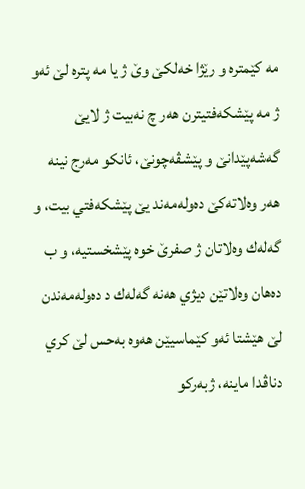مه‌ كێمتره‌ و رێژا خه‌لكێ وێ ژ يا مه‌ پتره‌ لێ ئه‌و ژ مه‌ پێشكه‌فتيترن هه‌ر چ نه‌بيت ژ لايێ گه‌شه‌پێدانێ و پێشڤه‌چونێ، ئانكو مه‌رج نينه‌ هه‌ر وه‌لاته‌كێ ده‌وله‌مه‌ند يێ پێشكه‌فتي بيت، و گه‌له‌ك وه‌لاتان ژ صفرێ خوه‌ پێشخستيه‌، و ب ده‌هان وه‌لاتێن ديژي هه‌نه‌ گه‌له‌ك د ده‌وله‌مه‌ندن لێ هێشتا ئه‌و كێماسيێن هه‌وه‌ به‌حس لێ كري دناڤدا ماينه‌، ژبه‌ركو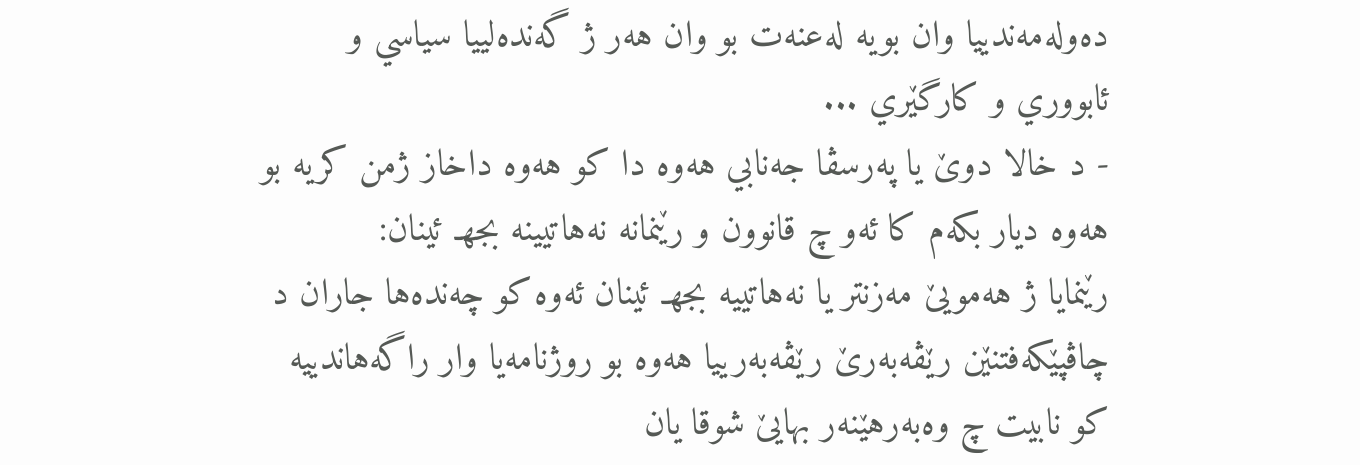ده‌وله‌مه‌ندييا وان بويه‌ له‌عنه‌ت بو وان هه‌ر ژ گه‌نده‌لييا سياسي و ئابووري و كارگێري ...
- د خالا دوێ يا په‌رسڤا جه‌نابي هه‌وه‌ دا كو هه‌وه‌ داخاز ژمن كريه‌ بو هه‌وه‌ ديار بكه‌م كا ئه‌و چ قانوون و رێنمانه‌ نه‌هاتيينه‌ بجهـ ئينان:
رێنمايا ژ هه‌مويێ مه‌زنتر يا نه‌هاتييه‌ بجهـ ئينان ئه‌وه‌ كو چه‌نده‌ها جاران د چاڤپێكه‌فتنێن رێڤه‌به‌رێ رێڤه‌به‌رييا هه‌وه‌ بو روژنامه‌يا وار راگه‌هاندييه‌ كو نابيت چ وه‌به‌رهێنه‌ر بهايێ شوقا يان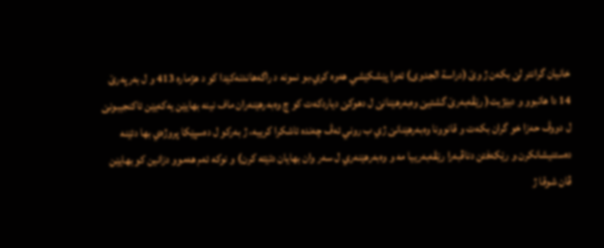خانيان گرانتر لێ بكه‌ن ژ وێ (دراسة‌ الجدوى) ئه‌وا پێشكێشي هه‌وه‌ كري،بو نمونه‌ د راگه‌هاندنه‌كێدا كو د هژماره‌ 413 و ل به‌رپه‌رێ 14 دا هاتبوو و دبێژيت( رێڤه‌به‌رێ گشتيێ وه‌به‌رهێنانێ ل دهوكێ دياردكه‌ت كو چ وه‌به‌رهێنه‌ران ماف نينه‌ بهايێن يه‌كه‌يێن ئاكنجيبو‌نێ ل دووڤ حه‌زا خو گران بكه‌ت و قانوونا وه‌به‌رهێنانێ ژي ب روني ئه‌ڤ چه‌نده‌ ئاشكرا كرييه‌، ژ به‌ركو ل ده‌سپێكا پروژه‌ي بها دئێنه‌ ده‌ستنيشانكرن و رێكه‌فتن دناڤبه‌را رێڤه‌به‌رييا مه‌ و وه‌به‌رهێنه‌ري ل سه‌ر وان بهايان دئێته‌ كرن) و نوكه‌ ئه‌م هه‌موو دزانين كو بهايێن ڤان شوقا ژ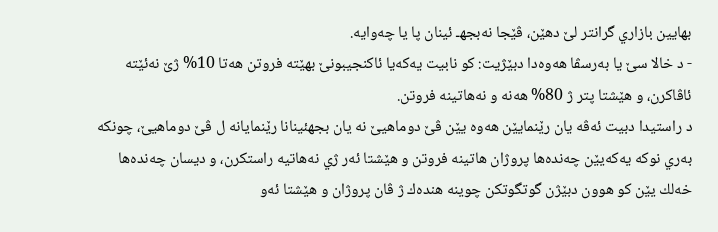بهايين بازاري گرانتر لێ دهێن، ڤێجا نه‌بجهـ ئينان پا يا چه‌وايه‌.
- د خالا سێ يا به‌رسڤا هه‌وه‌دا دبێژيت: كو نابيت يه‌كه‌يا ئاكنجيبونێ بهێته‌ فروتن هه‌تا 10% ژێ نه‌ئێته‌ ئاڤاكرن، و هێشتا پتر ژ 80% هه‌نه‌ و نه‌هاتينه‌ فروتن.
د راستيدا دبيت ئه‌ڤه‌ يان رێنمايێن هه‌وه‌ يێن ڤێ دوماهيێ نه‌ يان بجهئينانا رێنمايانه‌ ل ڤێ دوماهيێ، چونكه‌ به‌ري نوكه‌ يه‌كه‌يێن چه‌نده‌ها پروژان هاتينه‌ فروتن و هێشتا ئه‌ر ژي نه‌هاتيه‌ راستكرن، و ديسان چه‌نده‌ها خه‌لك يێن كو هوون دبێژن گوتگوتكن چوينه‌ هنده‌ك ژ ڤان پروژان و هێشتا ئه‌و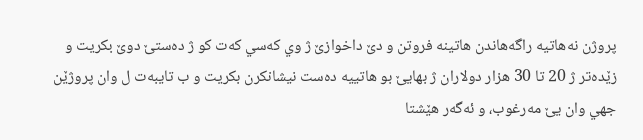پروژن نه‌هاتيه‌ راگه‌هاندن هاتينه‌ فروتن و دێ داخوازێ ژ وي كه‌سي كه‌ت كو ژ ده‌ستێ دوێ بكريت و زێده‌تر ژ 20 تا 30 هزار دولاران ژ بهايێ بو هاتييه‌ ده‌ست نيشانكرن بكريت و ب تايبه‌ت ل وان پروژێن جهي وان يێ مه‌رغوب، و ئه‌گه‌ر هێشتا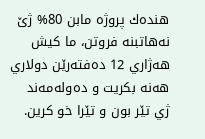هنده‌ك پروژه‌ مابن 80% ژێ نه‌هاتبنه‌ فروتن، ما كيش هه‌ژاري 12 ده‌فته‌رێن دولاري هه‌نه‌ بكريت و ده‌وله‌مه‌ند ژي تێر بون و تێرا خو كرين.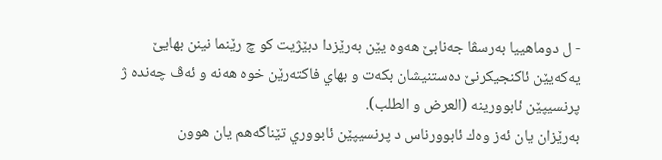- ل دوماهييا به‌رسڤا جه‌نابێ هه‌وه‌ يێن به‌رێزدا دبێژيت كو چ رێنما نينن بهايێ يه‌كه‌يێن ئاكنجيكرنێ ده‌ستنيشان بكه‌ت و بهاي فاكته‌رێن خوه‌ هه‌نه‌ و ئه‌ڤ چه‌نده‌ ژ پرنسيپێن ئابوورينه ‌(العرض و الطلب).
به‌رێزان يان ئه‌ز وه‌ك ئابوورناس د پرنسيپێن ئابووري تێناگه‌هم يان هوون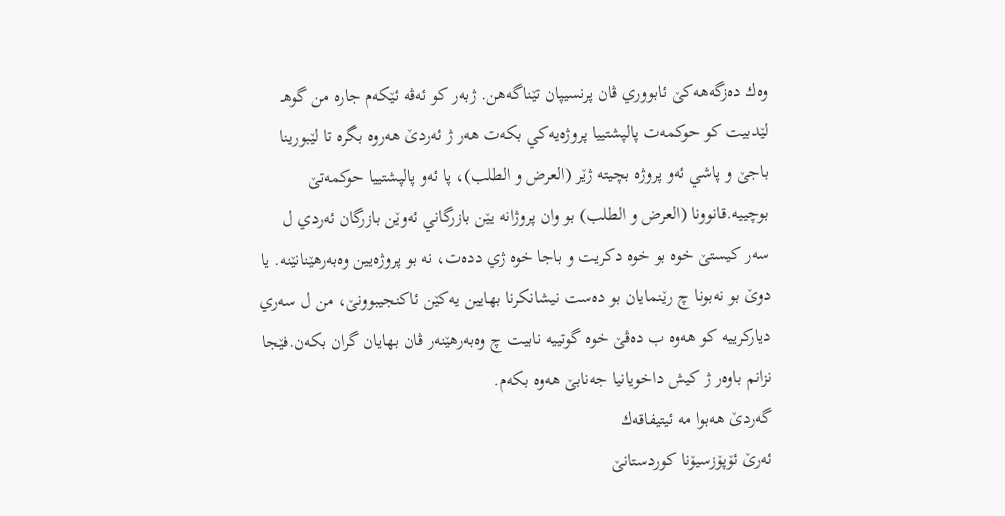وه‌ك ده‌زگه‌هه‌كێ ئابووري ڤان پرنسيپان تێناگه‌هن. ژبه‌ر كو ئه‌ڤه‌ ئێكه‌م جاره‌ من گوهـ لێدبيت كو حوكمه‌ت پالپشتييا پروژه‌يه‌كي بكه‌ت هه‌ر ژ ئه‌ردێ هه‌ر‌وه‌ بگره‌ تا لێبورينا باجێ و پاشي ئه‌و پروژه‌ بچيته‌ ژێر (العرض و الطلب)، پا ئه‌و پالپشتييا حوكمه‌تێ بوچييه‌.قانوونا (العرض و الطلب) بو وان پروژانه‌ يێن بازرگاني ئه‌وێن بازرگان ئه‌ردي ل سه‌ر كيستێ خوه‌ بو خوه‌ دكريت و باجا خوه‌ ژي دده‌ت، نه‌ بو پروژه‌يين وه‌به‌رهێنانێنه‌. يا دوێ بو نه‌بونا چ رێنمايان بو ده‌ست نيشانكرنا بهايين يه‌كێن ئاكنجيبوونێ، من ل سه‌ري دياركرييه‌ كو هه‌وه‌ ب ده‌ڤێ خوه‌ گوتييه‌ نابيت چ وه‌به‌رهێنه‌ر ڤان بهايان گران بكه‌ن.فێجا نزانم باوه‌ر ژ كيش داخويانيا جه‌نابێ هه‌وه‌ بكه‌م.
گه‌ردێ هه‌بوا مه‌ ئيتيفاقه‌ك
ئەرێ ئۆپۆزسيۆنا كوردستانێ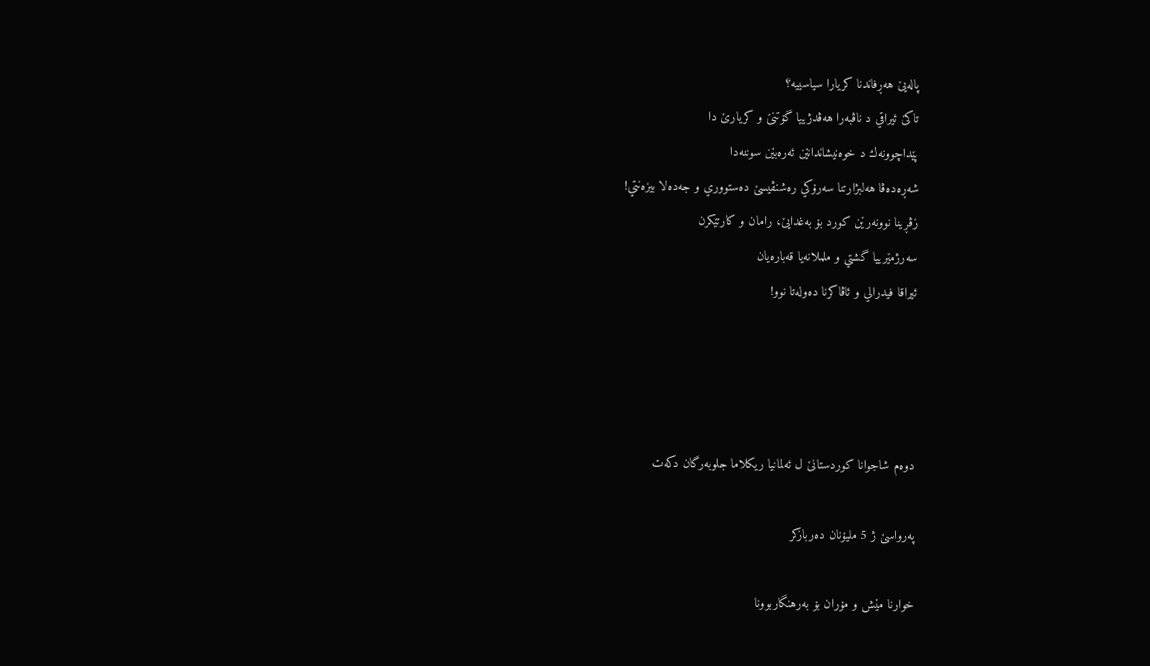پاله‌يێ هەڕفاندنا كريارا سياسييە؟
تاكێ ئيراقي د ناڤبه‌را هه‌ڤدژييا گۆتنێ و كريارێ دا
پێداچوونه‌ك د خوه‌نيشاندانێن ئه‌ره‌بێن سوننه‌دا
شه‌ڕه‌ده‌ڤا هه‌لبژارتنا سه‌رۆكي ره‌شنڤيسێ ده‌ستووري و جه‌ده‌لا بيزه‌نتي!
زڤڕينا نوونه‌رێن كورد بۆ به‌غدايێ، رامان و كارتێكرن
سه‌رژمێرييا گشتي و ململانه‌يا قه‌باره‌يان
ئيراقا فيدرالي و ئاڤاكرنا ده‌وله‌تا نوو!




دوه‌م شاجوانا كوردستانێ ل ئه‌لمانيا ريكلاما جلوبه‌رگان دكه‌ت

په‌رواسێ‌ ژ 5 مليۆنان ده‌ربازكر

خوارنا مێش و مۆران بۆ به‌رهنگاربوونا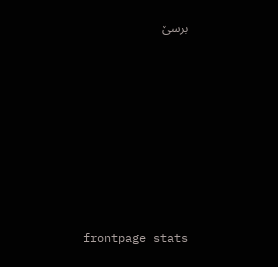برسێ














    frontpage stats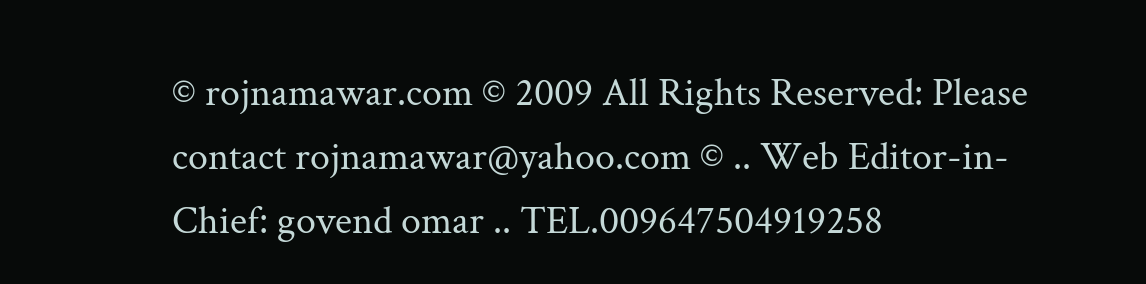© rojnamawar.com © 2009 All Rights Reserved: Please contact rojnamawar@yahoo.com © .. Web Editor-in-Chief: govend omar .. TEL.009647504919258